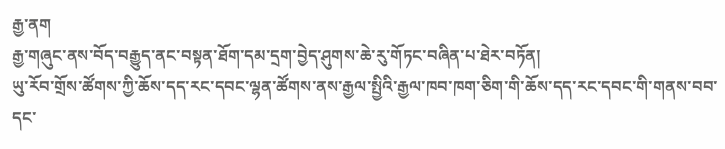རྒྱ་ནག
རྒྱ་གཞུང་ནས་བོད་བརྒྱུད་ནང་བསྟན་ཐོག་དམ་དྲག་བྱེད་ཤུགས་ཆེ་རུ་གོཏང་བཞིན་པ་ཐེར་བཏོན།
ཡུ་རོབ་གྲོས་ཚོགས་ཀྱི་ཆོས་དད་རང་དབང་ལྷན་ཚོགས་ནས་རྒྱལ་སྤྱིའི་རྒྱལ་ཁབ་ཁག་ཅིག་གི་ཆོས་དད་རང་དབང་གི་གནས་བབ་དང་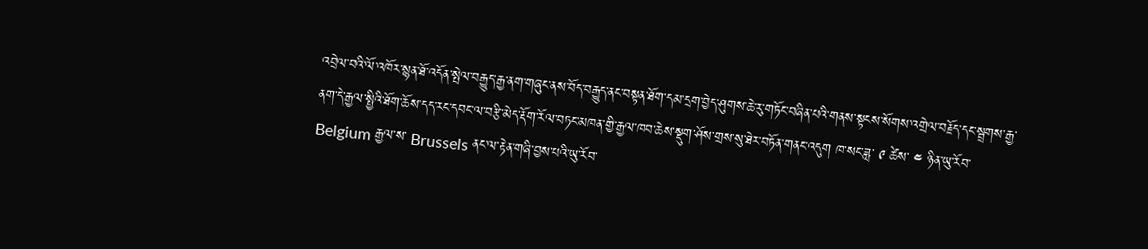འབྲེལ་བའི་ལོ་འཁོར་སྙན་ཐོ་འདོན་སྤེལ་བརྒྱུད་རྒྱ་ནག་གཞུང་ནས་བོད་བརྒྱུད་ནང་བསྟན་ཐོག་དམ་དྲག་བྱེད་ཤུགས་ཆེ་རུ་གཏོང་བཞིན་པའི་གནས་སྟངས་སོགས་འགྲེལ་བརྗོད་དང་སྦྲགས་རྒྱ་ནག་དེ་རྒྱལ་སྤྱིའི་ཐོག་ཆོས་དད་རང་དབང་ལ་བརྩི་མེད་རྡོག་རོལ་བཏང་མཁན་གྱི་རྒྱལ་ཁབ་ཆེས་སྡུག་ཤོས་གྲས་སུ་ཐེར་བཏོན་གནང་འདུག ཁ་སང་ཟླ་ ༩ ཚེས་ ༤ ཉིན་ཡུ་རོབ་ Belgium རྒྱལ་ས་ Brussels ནང་ལ་རྟེན་གཞི་བྱས་པའི་ཡུ་རོབ་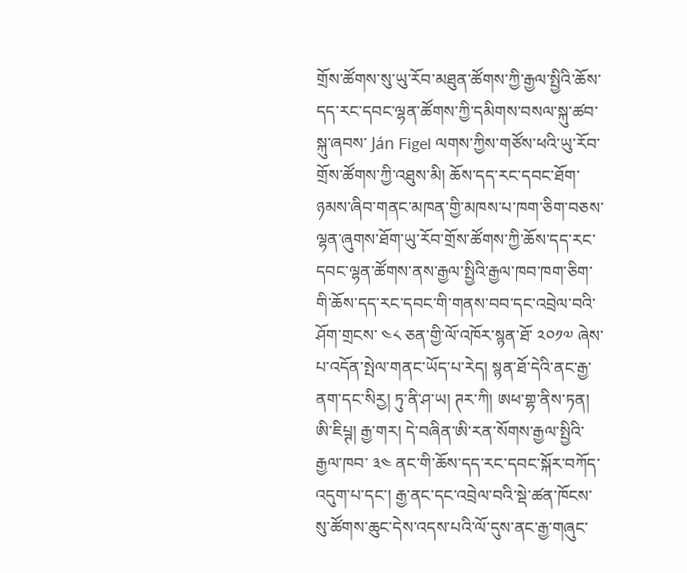གྲོས་ཚོགས་སུ་ཡུ་རོབ་མཐུན་ཚོགས་ཀྱི་རྒྱལ་སྤྱིའི་ཆོས་དད་རང་དབང་ལྷན་ཚོགས་ཀྱི་དམིགས་བསལ་སྐུ་ཚབ་སྐུ་ཞབས་ Ján Figel ལགས་ཀྱིས་གཙོས་ཕའི་ཡུ་རོབ་གྲོས་ཚོགས་ཀྱི་འཐུས་མི། ཆོས་དད་རང་དབང་ཐོག་ཉམས་ཞིབ་གནང་མཁན་གྱི་མཁས་པ་ཁག་ཅིག་བཅས་ལྷན་ཞུགས་ཐོག་ཡུ་རོབ་གྲོས་ཚོགས་ཀྱི་ཆོས་དད་རང་དབང་ལྷན་ཚོགས་ནས་རྒྱལ་སྤྱིའི་རྒྱལ་ཁབ་ཁག་ཅིག་གི་ཆོས་དད་རང་དབང་གི་གནས་བབ་དང་འབྲེལ་བའི་ཤོག་གྲངས་ ༤༨ ཅན་གྱི་ལོ་འཁོར་སྙན་ཐོ་ ༢༠༡༧ ཞེས་པ་འདོན་སྤེལ་གནང་ཡོད་པ་རེད། སྙན་ཐོ་དེའི་ནང་རྒྱ་ནག་དང་སིརྱ། ཏུ་ནི་ཤ་ཡ། ཊར་ཀི། ཨཕ་གྷ་ནིས་ཏན། ཨི་ཇིཔྚ། རྒྱ་གར། དེ་བཞིན་ཨི་རན་སོགས་རྒྱལ་སྤྱིའི་རྒྱལ་ཁབ་ ༣༤ ནང་གི་ཆོས་དད་རང་དབང་སྐོར་བཀོད་འདུག་པ་དང་། རྒྱ་ནང་དང་འབྲེལ་བའི་སྡེ་ཚན་ཁོངས་སུ་ཚོགས་ཆུང་དེས་འདས་པའི་ལོ་དུས་ནང་རྒྱ་གཞུང་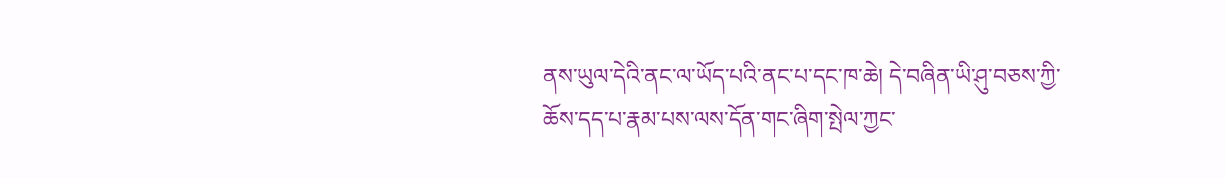ནས་ཡུལ་དེའི་ནང་ལ་ཡོད་པའི་ནང་པ་དང་ཁ་ཆེ། དེ་བཞིན་ཡི་ཤུ་བཅས་ཀྱི་ཆོས་དད་པ་རྣམ་པས་ལས་དོན་གང་ཞིག་སྤེལ་ཀྱང་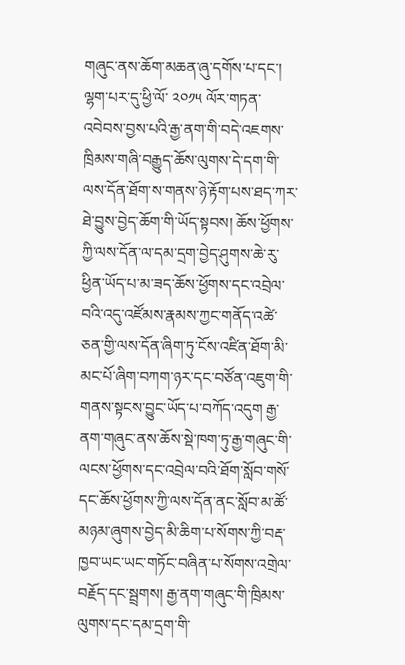གཞུང་ནས་ཆོག་མཆན་ཞུ་དགོས་པ་དང་། ལྷག་པར་དུ་ཕྱི་ལོ་ ༢༠༡༥ ལོར་གཏན་འབེབས་བྱས་པའི་རྒྱ་ནག་གི་བདེ་འཇགས་ཁྲིམས་གཞི་བརྒྱུད་ཆོས་ལུགས་དེ་དག་གི་ལས་དོན་ཐོག་ས་གནས་ཉེ་རྟོག་པས་ཐད་ཀར་ཐེ་བྱུས་བྱེད་ཆོག་གི་ཡོད་སྟབས། ཆོས་ཕྱོགས་ཀྱི་ལས་དོན་ལ་དམ་དྲག་བྱེད་ཤུགས་ཆེ་རུ་ཕྱིན་ཡོད་པ་མ་ཟད་ཆོས་ཕྱོགས་དང་འབྲེལ་བའི་འདུ་འཛོམས་རྣམས་ཀྱང་གནོད་འཚེ་ཅན་གྱི་ལས་དོན་ཞིག་ཏུ་ངོས་འཛིན་ཐོག་མི་མང་པོ་ཞིག་བཀག་ཉར་དང་བཙོན་འཇུག་གི་གནས་སྟངས་བྱུང་ཡོད་པ་བཀོད་འདུག རྒྱ་ནག་གཞུང་ནས་ཆོས་སྡེ་ཁག་ཏུ་རྒྱ་གཞུང་གི་ལངས་ཕྱོགས་དང་འབྲེལ་བའི་ཐོག་སློབ་གསོ་དང་ཆོས་ཕྱོགས་ཀྱི་ལས་དོན་ནང་སློབ་མ་ཚོ་མཉམ་ཞུགས་བྱེད་མི་ཆིག་པ་སོགས་ཀྱི་བརྡ་ཁྱབ་ཡང་ཡང་གཏོང་བཞིན་པ་སོགས་འགྲེལ་བརྗོད་དང་སྦྲགས། རྒྱ་ནག་གཞུང་གི་ཁྲིམས་ལུགས་དང་དམ་དྲག་གི་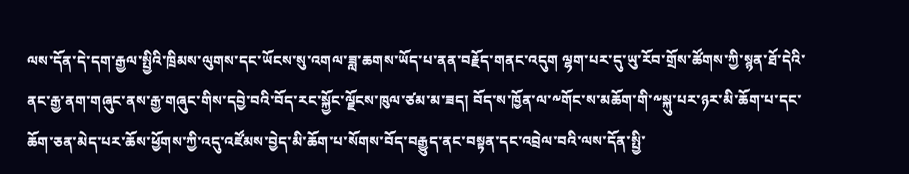ལས་དོན་དེ་དག་རྒྱལ་སྤྱིའི་ཁྲིམས་ལུགས་དང་ཡོངས་སུ་འགལ་ཟླ་ཆགས་ཡོད་པ་ནན་བརྗོད་གནང་འདུག ལྷག་པར་དུ་ཡུ་རོབ་གྲོས་ཚོགས་ཀྱི་སྙན་ཐོ་དེའི་ནང་རྒྱ་ནག་གཞུང་ནས་རྒྱ་གཞུང་གིས་དབྱེ་བའི་བོད་རང་སྐྱོང་ལྗོངས་ཁུལ་ཙམ་མ་ཟད། བོད་ས་ཁྱོན་ལ་༸གོང་ས་མཆོག་གི་༸སྐུ་པར་ཉར་མི་ཆོག་པ་དང་ཆོག་ཅན་མེད་པར་ཆོས་ཕྱོགས་ཀྱི་འདུ་འཛོམས་བྱེད་མི་ཆོག་པ་སོགས་བོད་བརྒྱུད་ནང་བསྟན་དང་འབྲེལ་བའི་ལས་དོན་སྤྱི་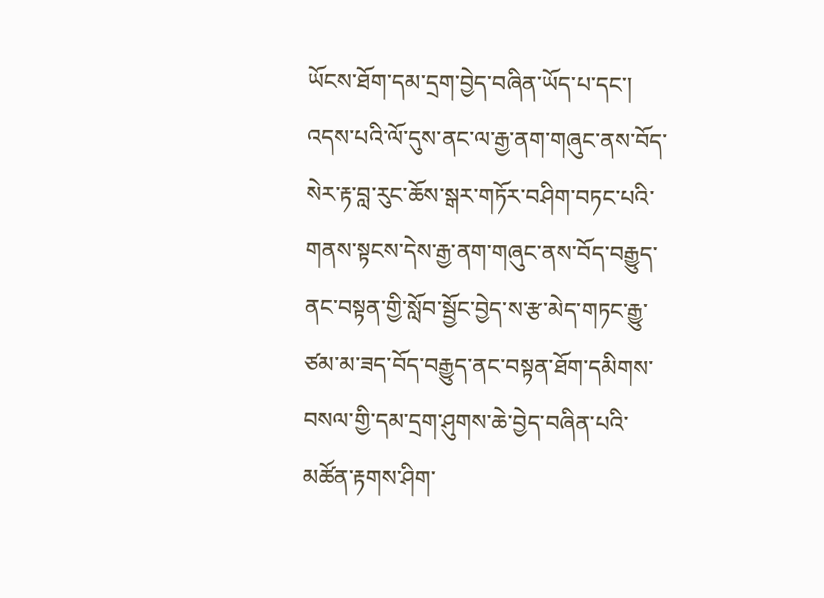ཡོངས་ཐོག་དམ་དྲག་བྱེད་བཞིན་ཡོད་པ་དང་། འདས་པའི་ལོ་དུས་ནང་ལ་རྒྱ་ནག་གཞུང་ནས་བོད་སེར་རྟ་བླ་རུང་ཆོས་སྒར་གཏོར་བཤིག་བཏང་པའི་གནས་སྟངས་དེས་རྒྱ་ནག་གཞུང་ནས་བོད་བརྒྱུད་ནང་བསྟན་གྱི་སློབ་སྦྱོང་བྱེད་ས་རྩ་མེད་གཏང་རྒྱུ་ཙམ་མ་ཟད་བོད་བརྒྱུད་ནང་བསྟན་ཐོག་དམིགས་བསལ་གྱི་དམ་དྲག་ཤུགས་ཆེ་བྱེད་བཞིན་པའི་མཚོན་རྟགས་ཤིག་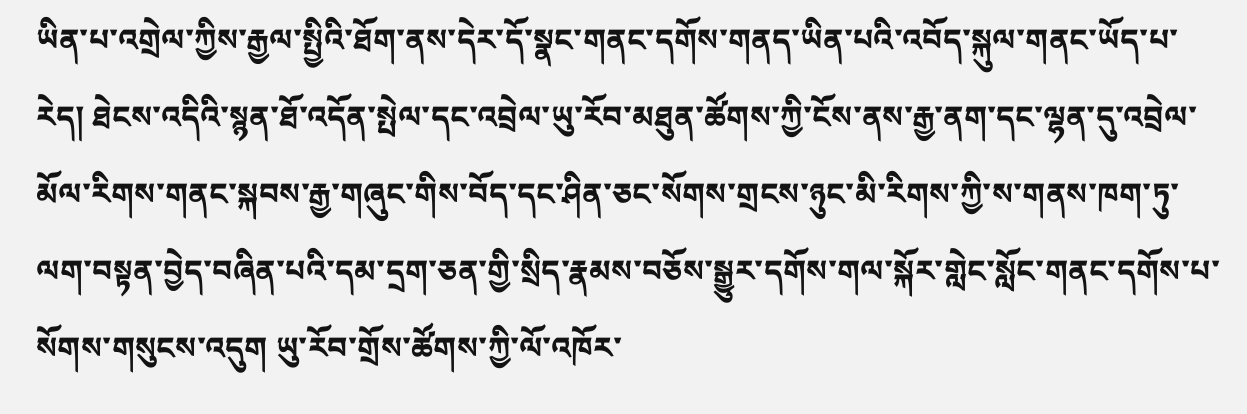ཡིན་པ་འགྲེལ་ཀྱིས་རྒྱལ་སྤྱིའི་ཐོག་ནས་དེར་དོ་སྣང་གནང་དགོས་གནད་ཡིན་པའི་འབོད་སྐུལ་གནང་ཡོད་པ་རེད། ཐེངས་འདིའི་སྙན་ཐོ་འདོན་སྤེལ་དང་འབྲེལ་ཡུ་རོབ་མཐུན་ཚོགས་ཀྱི་ངོས་ནས་རྒྱ་ནག་དང་ལྷན་དུ་འབྲེལ་མོལ་རིགས་གནང་སྐབས་རྒྱ་གཞུང་གིས་བོད་དང་ཤིན་ཅང་སོགས་གྲངས་ཉུང་མི་རིགས་ཀྱི་ས་གནས་ཁག་ཏུ་ལག་བསྟན་བྱེད་བཞིན་པའི་དམ་དྲག་ཅན་གྱི་སྲིད་རྣམས་བཅོས་སྒྱུར་དགོས་གལ་སྐོར་གླེང་སློང་གནང་དགོས་པ་སོགས་གསུངས་འདུག ཡུ་རོབ་གྲོས་ཚོགས་ཀྱི་ལོ་འཁོར་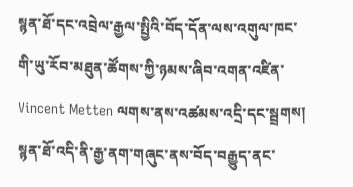སྙན་ཐོ་དང་འབྲེལ་རྒྱལ་སྤྱིའི་བོད་དོན་ལས་འགུལ་ཁང་གི་ཡུ་རོབ་མཐུན་ཚོགས་ཀྱི་ཉམས་ཞིབ་འགན་འཛིན་ Vincent Metten ལགས་ནས་འཚམས་འདྲི་དང་སྦྲགས། སྙན་ཐོ་འདི་ནི་རྒྱ་ནག་གཞུང་ནས་བོད་བརྒྱུད་ནང་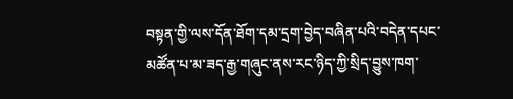བསྟན་གྱི་ལས་དོན་ཐོག་དམ་དྲག་བྱེད་བཞིན་པའི་བདེན་དཔང་མཚོན་པ་མ་ཟད་རྒྱ་གཞུང་ནས་རང་ཉིད་ཀྱི་སྲིད་བྱུས་ཁག་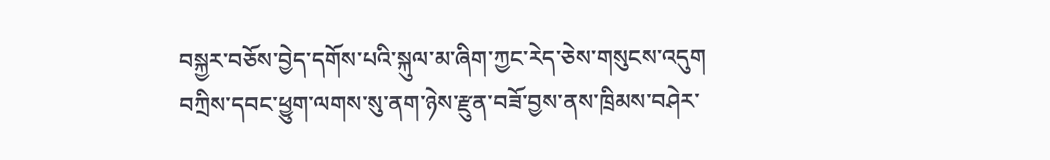བསྐྱར་བཅོས་བྱེད་དགོས་པའི་སྐུལ་མ་ཞིག་ཀྱང་རེད་ཅེས་གསུངས་འདུག
བཀྲིས་དབང་ཕྱུག་ལགས་སུ་ནག་ཉེས་རྫུན་བཟོ་བྱས་ནས་ཁྲིམས་བཤེར་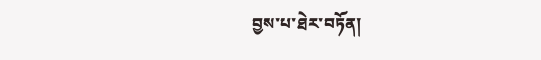བྱས་པ་ཐེར་བཏོན།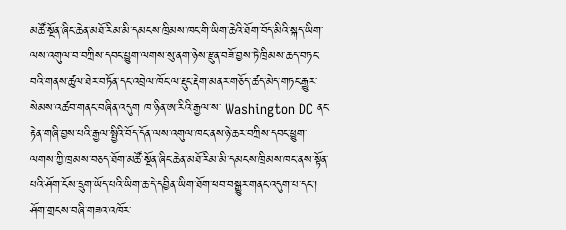མཚོ་སྔོན་ཞིང་ཆེན་མཐོ་རིམ་མི་དམངས་ཁྲིམས་ཁང་གི་ཡིག་ཆེའི་ཐོག་བོད་མིའི་སྐད་ཡིག་ལས་འགུལ་བ་བཀྲིས་དབང་པྱུག་ལགས་སུ་ནག་ཉེས་རྫུན་བཟོ་བྱས་ཏེ་ཁྲིམས་ཆད་བཏང་བའི་གནས་ཚུལ་ཐེར་བཏོན་དང་འབྲེལ་ཁོང་ལ་རྡུང་རྡེག་མནར་གཅོད་ཚད་མེད་གཏང་རྒྱུར་སེམས་འཚབ་གནང་བཞིན་འདུག ཁ་ཉིན་ཨ་རིའི་རྒྱལ་ས་ Washington DC ནང་རྟེན་གཞི་བྱས་པའི་རྒྱལ་སྤྱིའི་བོད་དོན་ལས་འགུལ་ཁང་ནས་ཉེ་ཆར་བཀྲིས་དབང་ཕྱུག་ལགས་ཀྱི་ཁྲམས་བཅད་ཐོག་མཚོ་སྔོན་ཞིང་ཆེན་མཐོ་རིམ་མི་དམངས་ཁྲིམས་ཁང་ནས་སྟོན་པའི་ཤོག་ངོས་དྲུག་ཡོད་པའི་ཡིག་ཆ་དེ་དབྱིན་ཡིག་ཐོག་ཕབ་བསྒྱུར་གནང་འདུག་པ་དང་། ཤོག་གྲངས་བཞི་གཟའ་འཁོར་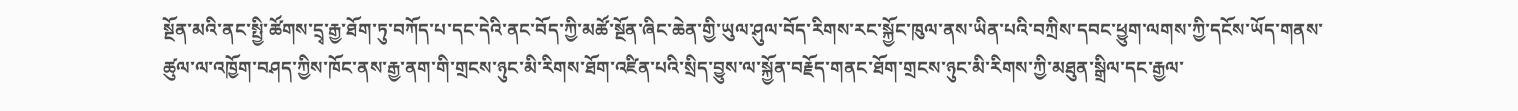སྔོན་མའི་ནང་སྤྱི་ཚོགས་དྲྭ་རྒྱ་ཐོག་ཏུ་བཀོད་པ་དང་དེའི་ནང་བོད་ཀྱི་མཚོ་སྔོན་ཞིང་ཆེན་གྱི་ཡུལ་ཤུལ་བོད་རིགས་རང་སྐྱོང་ཁུལ་ནས་ཡིན་པའི་བཀྲིས་དབང་ཕྱུག་ལགས་ཀྱི་དངོས་ཡོད་གནས་ཚུལ་ལ་འཁྱོག་བཤད་ཀྱིས་ཁོང་ནས་རྒྱ་ནག་གི་གྲངས་ཉུང་མི་རིགས་ཐོག་འཛིན་པའི་སྲིད་བྱུས་ལ་སྐྱོན་བརྗོད་གནང་ཐོག་གྲངས་ཉུང་མི་རིགས་ཀྱི་མཐུན་སྒྲིལ་དང་རྒྱལ་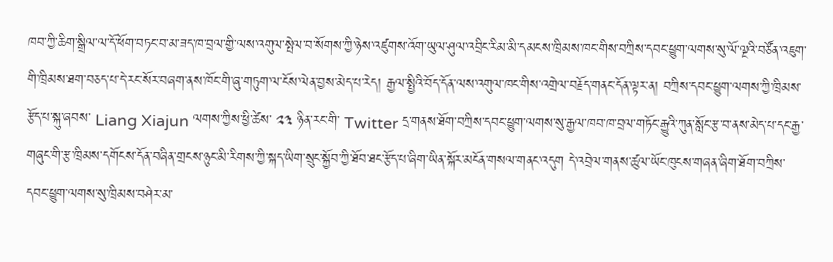ཁབ་ཀྱི་ཆིག་སྒྲིལ་ལ་དོ་ཕོག་བཏང་བ་མ་ཟད་ཁ་བྲལ་གྱི་ལས་འགུལ་སྤེལ་བ་སོགས་ཀྱི་ཉེས་འཛུགས་འོག་ཡུལ་ཤུལ་འབྲིང་རིམ་མི་དམངས་ཁྲིམས་ཁང་གིས་བཀྲིས་དབང་ཕྱུག་ལགས་སུ་ལོ་ལྔའི་བཙོན་འཇུག་གི་ཁྲིམས་ཐག་བཅད་པ་དེ་རང་སོར་བཞག་ནས་ཁོང་གི་ཞུ་གཏུག་ལ་ངོས་ལེན་བྱས་མེད་པ་རེད། རྒྱལ་སྤྱིའི་བོད་དོན་ལས་འགུལ་ཁང་གིས་འགྲེལ་བརྗོད་གནང་དོན་ལྟར་ན། བཀྲིས་དབང་ཕྱུག་ལགས་ཀྱི་ཁྲིམས་རྩོད་པ་སྐུ་ཞབས་ Liang Xiajun ལགས་ཀྱིས་ཕྱི་ཚེས་ ༢༣ ཉིན་རང་གི་ Twitter དྲ་གནས་ཐོག་བཀྲིས་དབང་ཕྱུག་ལགས་སུ་རྒྱལ་ཁབ་ཁ་བྲལ་གཏོང་རྒྱུའི་ཀུན་སློང་རྩ་བ་ནས་མེད་པ་དང་རྒྱ་གཞུང་གི་རྩ་ཁྲིམས་དགོངས་དོན་བཞིན་གྲངས་ཉུང་མི་རིགས་ཀྱི་སྐད་ཡིག་སྲུང་སྐྱོབ་ཀྱི་ཐོབ་ཐང་རྩོད་པ་ཞིག་ཡིན་སྐོར་མངོན་གསལ་གནང་འདུག དེ་འབྲེལ་གནས་ཚུལ་ཡོང་ཁུངས་གཞན་ཞིག་ཐོག་བཀྲིས་དབང་ཕྱུག་ལགས་སུ་ཁྲིམས་བཤེར་མ་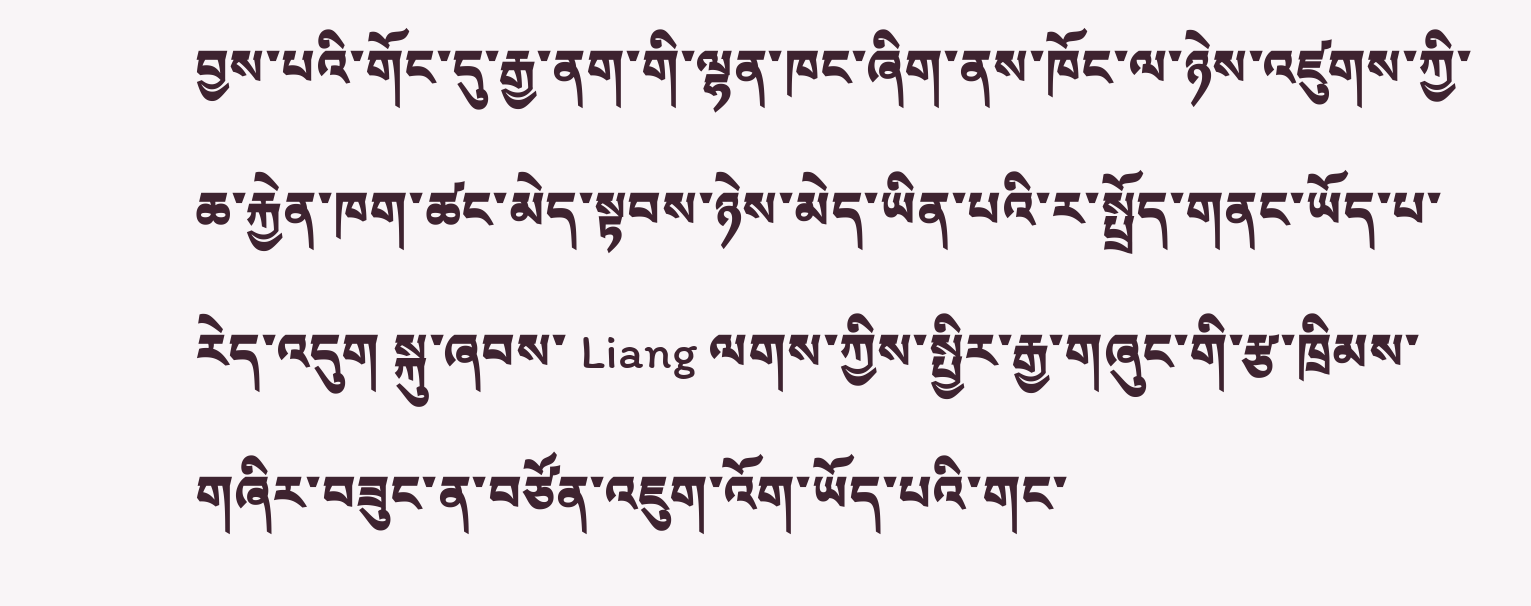བྱས་པའི་གོང་དུ་རྒྱ་ནག་གི་ལྷན་ཁང་ཞིག་ནས་ཁོང་ལ་ཉེས་འཛུགས་ཀྱི་ཆ་རྐྱེན་ཁག་ཚང་མེད་སྟབས་ཉེས་མེད་ཡིན་པའི་ར་སྤྲོད་གནང་ཡོད་པ་རེད་འདུག སྐུ་ཞབས་ Liang ལགས་ཀྱིས་སྤྱིར་རྒྱ་གཞུང་གི་རྩ་ཁྲིམས་གཞིར་བཟུང་ན་བཙོན་འཇུག་འོག་ཡོད་པའི་གང་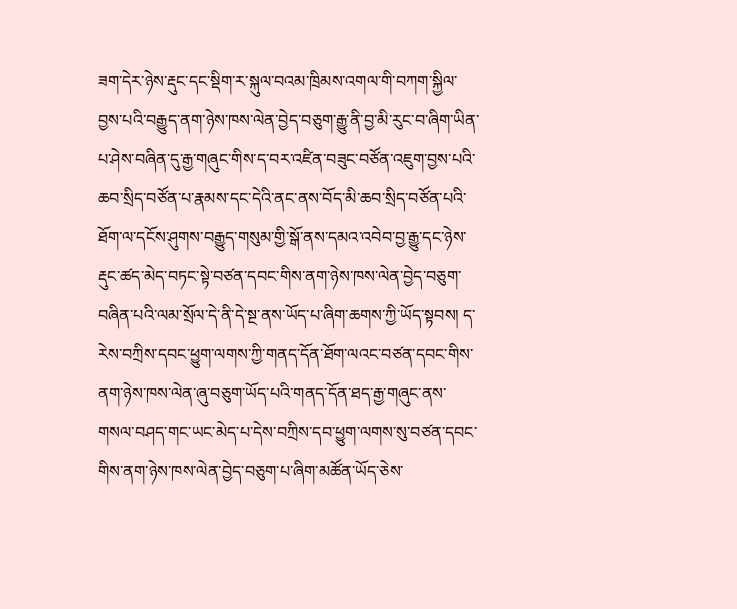ཟག་དེར་ཉེས་རྡུང་དང་སྡིག་ར་སྐུལ་བའམ་ཁྲིམས་འགལ་གི་བཀག་སྐྱིལ་བྱས་པའི་བརྒྱུད་ནག་ཉེས་ཁས་ལེན་བྱེད་བཅུག་རྒྱུ་ནི་བྱ་མི་རུང་བ་ཞིག་ཡིན་པ་ཤེས་བཞིན་དུ་རྒྱ་གཞུང་གིས་ད་བར་འཛིན་བཟུང་བཙོན་འཇུག་བྱས་པའི་ཆབ་སྲིད་བཙོན་པ་རྣམས་དང་དེའི་ནང་ནས་བོད་མི་ཆབ་སྲིད་བཙོན་པའི་ཐོག་ལ་དངོས་ཤུགས་བརྒྱུད་གསུམ་གྱི་སྒོ་ནས་དམའ་འབེབ་བྱ་རྒྱུ་དང་ཉེས་རྡུང་ཚད་མེད་བཏང་སྟེ་བཙན་དབང་གིས་ནག་ཉེས་ཁས་ལེན་བྱེད་བཅུག་བཞིན་པའི་ལམ་སྲོལ་དེ་ནི་དེ་སྔ་ནས་ཡོད་པ་ཞིག་ཆགས་ཀྱི་ཡོད་སྟབས། ད་རེས་བཀྲིས་དབང་ཕྱུག་ལགས་ཀྱི་གནད་དོན་ཐོག་ལའང་བཙན་དབང་གིས་ནག་ཉེས་ཁས་ལེན་ཞུ་བཅུག་ཡོད་པའི་གནད་དོན་ཐད་རྒྱ་གཞུང་ནས་གསལ་བཤད་གང་ཡང་མེད་པ་དེས་བཀྲིས་དབ་ཕྱུག་ལགས་སུ་བཙན་དབང་གིས་ནག་ཉེས་ཁས་ལེན་བྱེད་བཅུག་པ་ཞིག་མཚོན་ཡོད་ཅེས་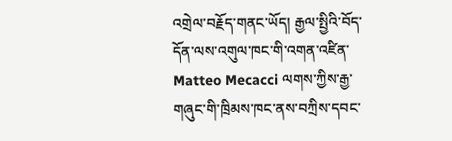འགྲེལ་བརྗོད་གནང་ཡོད། རྒྱལ་སྤྱིའི་བོད་དོན་ལས་འགུལ་ཁང་གི་འགན་འཛིན་ Matteo Mecacci ལགས་ཀྱིས་རྒྱ་གཞུང་གི་ཁྲིམས་ཁང་ནས་བཀྲིས་དབང་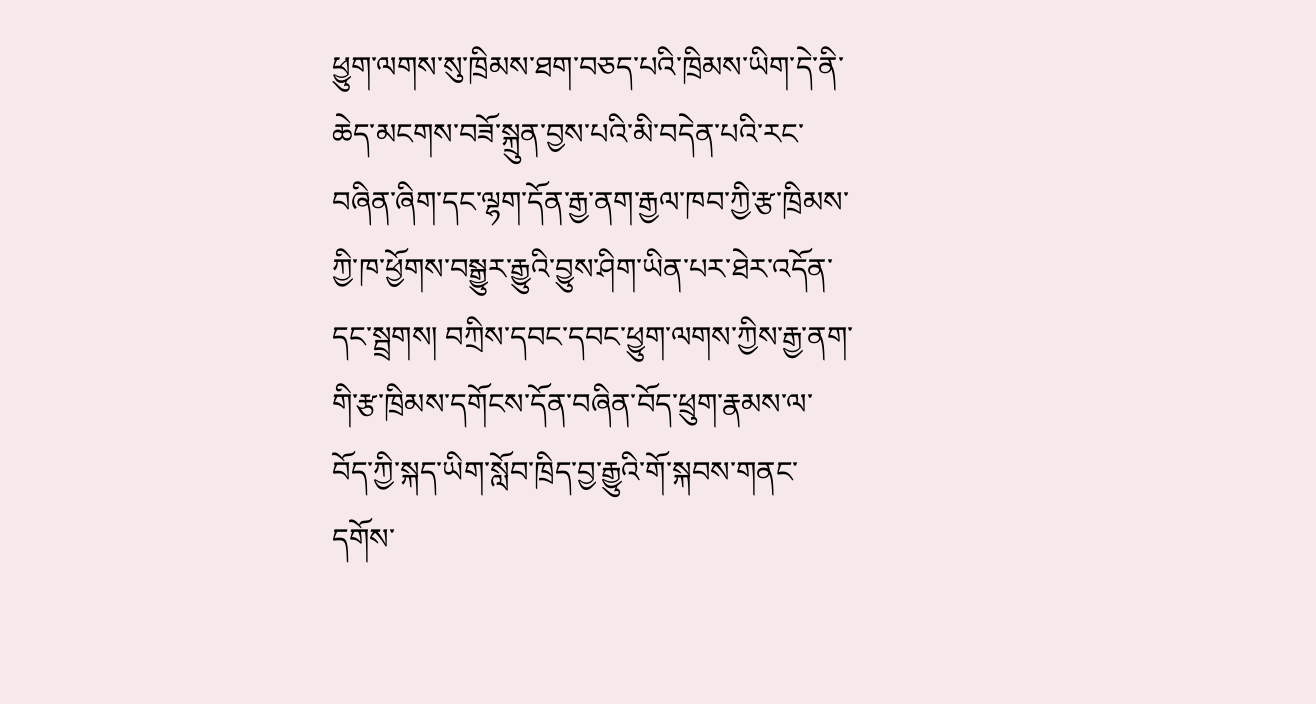ཕྱུག་ལགས་སུ་ཁྲིམས་ཐག་བཅད་པའི་ཁྲིམས་ཡིག་དེ་ནི་ཆེད་མངགས་བཟོ་སྐྲུན་བྱས་པའི་མི་བདེན་པའི་རང་བཞིན་ཞིག་དང་ལྷག་དོན་རྒྱ་ནག་རྒྱལ་ཁབ་ཀྱི་རྩ་ཁྲིམས་ཀྱི་ཁ་ཕྱོགས་བསྒྱུར་རྒྱུའི་བྱུས་ཤིག་ཡིན་པར་ཐེར་འདོན་དང་སྦྲགས། བཀྲིས་དབང་དབང་ཕྱུག་ལགས་ཀྱིས་རྒྱ་ནག་གི་རྩ་ཁྲིམས་དགོངས་དོན་བཞིན་བོད་ཕྲུག་རྣམས་ལ་བོད་ཀྱི་སྐད་ཡིག་སློབ་ཁྲིད་བྱ་རྒྱུའི་གོ་སྐབས་གནང་དགོས་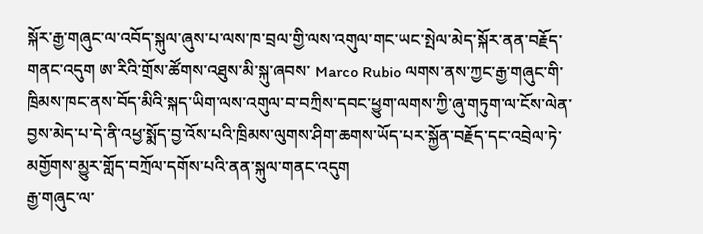སྐོར་རྒྱ་གཞུང་ལ་འབོད་སྐུལ་ཞུས་པ་ལས་ཁ་བྲལ་གྱི་ལས་འགུལ་གང་ཡང་སྤེལ་མེད་སྐོར་ནན་བརྗོད་གནང་འདུག ཨ་རིའི་གྲོས་ཚོགས་འཐུས་མི་སྐུ་ཞབས་ Marco Rubio ལགས་ནས་ཀྱང་རྒྱ་གཞུང་གི་ཁྲིམས་ཁང་ནས་བོད་མིའི་སྐད་ཡིག་ལས་འགུལ་བ་བཀྲིས་དབང་ཕྱུག་ལགས་ཀྱི་ཞུ་གཏུག་ལ་ངོས་ལེན་བྱས་མེད་པ་དེ་ནི་འཕྱ་སྨོད་བྱ་འོས་པའི་ཁྲིམས་ལུགས་ཤིག་ཆགས་ཡོད་པར་སྐྱོན་བརྗོད་དང་འབྲེལ་ཏེ་མགྱོགས་མྱུར་གློད་བཀྲོལ་དགོས་པའི་ནན་སྐུལ་གནང་འདུག
རྒྱ་གཞུང་ལ་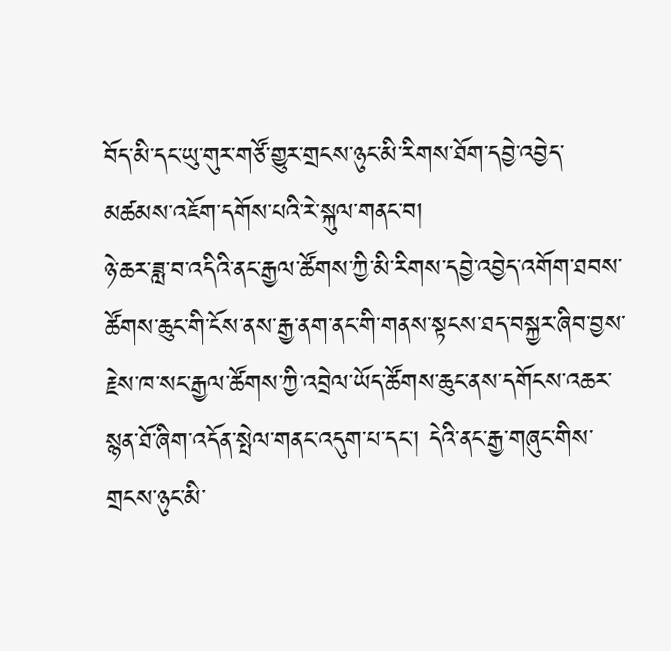བོད་མི་དང་ཡུ་གུར་གཙོ་གྱུར་གྲངས་ཉུང་མི་རིགས་ཐོག་དབྱེ་འབྱེད་མཚམས་འཇོག་དགོས་པའི་རེ་སྐུལ་གནང་བ།
ཉེ་ཆར་ཟླ་བ་འདིའི་ནང་རྒྱལ་ཚོགས་ཀྱི་མི་རིགས་དབྱེ་འབྱེད་འགོག་ཐབས་ཚོགས་ཆུང་གི་ངོས་ནས་རྒྱ་ནག་ནང་གི་གནས་སྟངས་ཐད་བསྐྱར་ཞིབ་བྱས་རྗེས་ཁ་སང་རྒྱལ་ཚོགས་ཀྱི་འབྲེལ་ཡོད་ཚོགས་ཆུང་ནས་དགོངས་འཆར་སྙན་ཐོ་ཞིག་འདོན་སྤེལ་གནང་འདུག་པ་དང་། དེའི་ནང་རྒྱ་གཞུང་གིས་གྲངས་ཉུང་མི་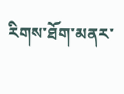རིགས་ཐོག་མནར་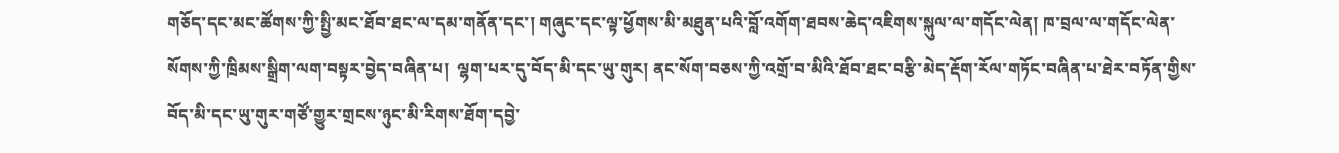གཅོད་དང་མང་ཚོགས་ཀྱི་སྤྱི་མང་ཐོབ་ཐང་ལ་དམ་གནོན་དང་། གཞུང་དང་ལྟ་ཕྱོགས་མི་མཐུན་པའི་བློ་འགོག་ཐབས་ཆེད་འཇིགས་སྐུལ་ལ་གདོང་ལེན། ཁ་བྲལ་ལ་གདོང་ལེན་སོགས་ཀྱི་ཁྲིམས་སྒྲིག་ལག་བསྟར་བྱེད་བཞིན་པ།  ལྷག་པར་དུ་བོད་མི་དང་ཡུ་གུར། ནང་སོག་བཅས་ཀྱི་འགྲོ་བ་མིའི་ཐོབ་ཐང་བརྩི་མེད་རྡོག་རོལ་གཏོང་བཞིན་པ་ཐེར་བཏོན་གྱིས་བོད་མི་དང་ཡུ་གུར་གཙོ་གྱུར་གྲངས་ཉུང་མི་རིགས་ཐོག་དབྱེ་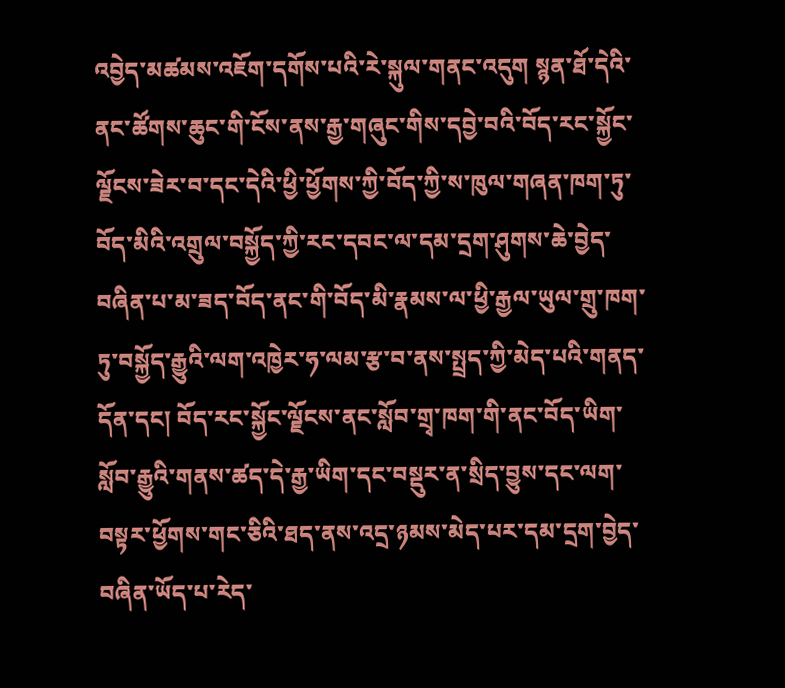འབྱེད་མཚམས་འཇོག་དགོས་པའི་རེ་སྐུལ་གནང་འདུག སྙན་ཐོ་དེའི་ནང་ཚོགས་ཆུང་གི་ངོས་ནས་རྒྱ་གཞུང་གིས་དབྱེ་བའི་བོད་རང་སྐྱོང་ལྗོངས་ཟེར་བ་དང་དེའི་ཕྱི་ཕྱོགས་ཀྱི་བོད་ཀྱི་ས་ཁུལ་གཞན་ཁག་ཏུ་བོད་མིའི་འགྲུལ་བསྐྱོད་ཀྱི་རང་དབང་ལ་དམ་དྲག་ཤུགས་ཆེ་བྱེད་བཞིན་པ་མ་ཟད་བོད་ནང་གི་བོད་མི་རྣམས་ལ་ཕྱི་རྒྱལ་ཡུལ་གྲུ་ཁག་ཏུ་བསྐྱོད་རྒྱུའི་ལག་འཁྱེར་ཧ་ལམ་རྩ་བ་ནས་སྤྲད་ཀྱི་མེད་པའི་གནད་དོན་དང། བོད་རང་སྐྱོང་ལྗོངས་ནང་སློབ་གྲྭ་ཁག་གི་ནང་བོད་ཡིག་སློབ་རྒྱུའི་གནས་ཚད་དེ་རྒྱ་ཡིག་དང་བསྡུར་ན་སྲིད་བྱུས་དང་ལག་བསྟར་ཕྱོགས་གང་ཅིའི་ཐད་ནས་འདྲ་ཉམས་མེད་པར་དམ་དྲག་བྱེད་བཞིན་ཡོད་པ་རེད་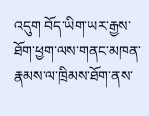འདུག བོད་ཡིག་ཡར་རྒྱས་ཐོག་ཕྱག་ལས་གནང་མཁན་རྣམས་ལ་ཁྲིམས་ཐོག་ནས་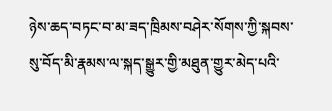ཉེས་ཆད་བཏང་བ་མ་ཟད་ཁྲིམས་བཤེར་སོགས་ཀྱི་སྐབས་སུ་བོད་མི་རྣམས་ལ་སྐད་སྒྱུར་གྱི་མཐུན་གྱུར་མེད་པའི་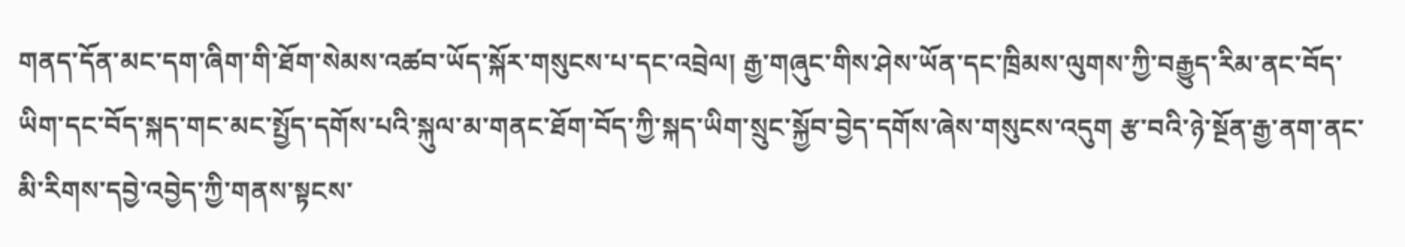གནད་དོན་མང་དག་ཞིག་གི་ཐོག་སེམས་འཚབ་ཡོད་སྐོར་གསུངས་པ་དང་འབྲེལ། རྒྱ་གཞུང་གིས་ཤེས་ཡོན་དང་ཁྲིམས་ལུགས་ཀྱི་བརྒྱུད་རིམ་ནང་བོད་ཡིག་དང་བོད་སྐད་གང་མང་སྤྱོད་དགོས་པའི་སྐུལ་མ་གནང་ཐོག་བོད་ཀྱི་སྐད་ཡིག་སྲུང་སྐྱོབ་བྱེད་དགོས་ཞེས་གསུངས་འདུག རྩ་བའི་ཉེ་སྔོན་རྒྱ་ནག་ནང་མི་རིགས་དབྱེ་འབྱེད་ཀྱི་གནས་སྟངས་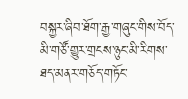བསྐྱར་ཞིབ་ཐོག་རྒྱ་གཞུང་གིས་བོད་མི་གཙོ་གྱུར་གྲངས་ཉུང་མི་རིགས་ཐད་མནར་གཅོད་གཏོང་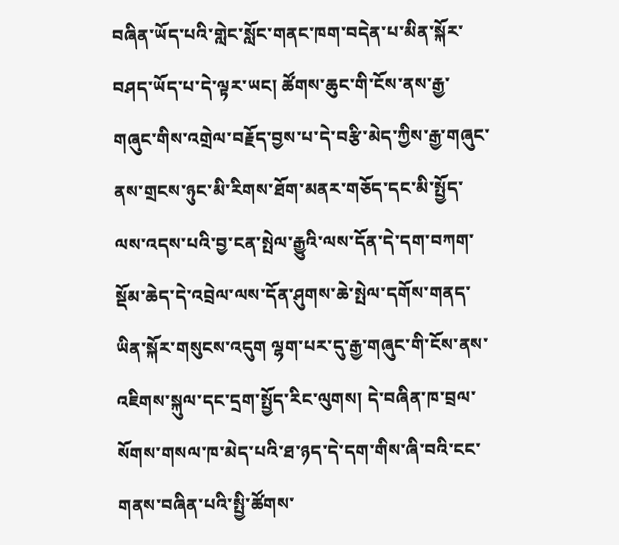བཞིན་ཡོད་པའི་གླེང་སློང་གནང་ཁག་བདེན་པ་མིན་སྐོར་བཤད་ཡོད་པ་དེ་ལྟར་ཡང། ཚོགས་ཆུང་གི་ངོས་ནས་རྒྱ་གཞུང་གིས་འགྲེལ་བརྗོད་བྱས་པ་དེ་བརྩི་མེད་ཀྱིས་རྒྱ་གཞུང་ནས་གྲངས་ཉུང་མི་རིགས་ཐོག་མནར་གཅོད་དང་མི་སྤྱོད་ལས་འདས་པའི་བྱ་ངན་སྤེལ་རྒྱུའི་ལས་དོན་དེ་དག་བཀག་སྡོམ་ཆེད་དེ་འབྲེལ་ལས་དོན་ཤུགས་ཆེ་སྤེལ་དགོས་གནད་ཡིན་སྐོར་གསུངས་འདུག ལྷག་པར་དུ་རྒྱ་གཞུང་གི་ངོས་ནས་འཇིགས་སྐུལ་དང་དྲག་སྤྱོད་རིང་ལུགས། དེ་བཞིན་ཁ་བྲལ་སོགས་གསལ་ཁ་མེད་པའི་ཐ་ཉད་དེ་དག་གིས་ཞི་བའི་ངང་གནས་བཞིན་པའི་སྤྱི་ཚོགས་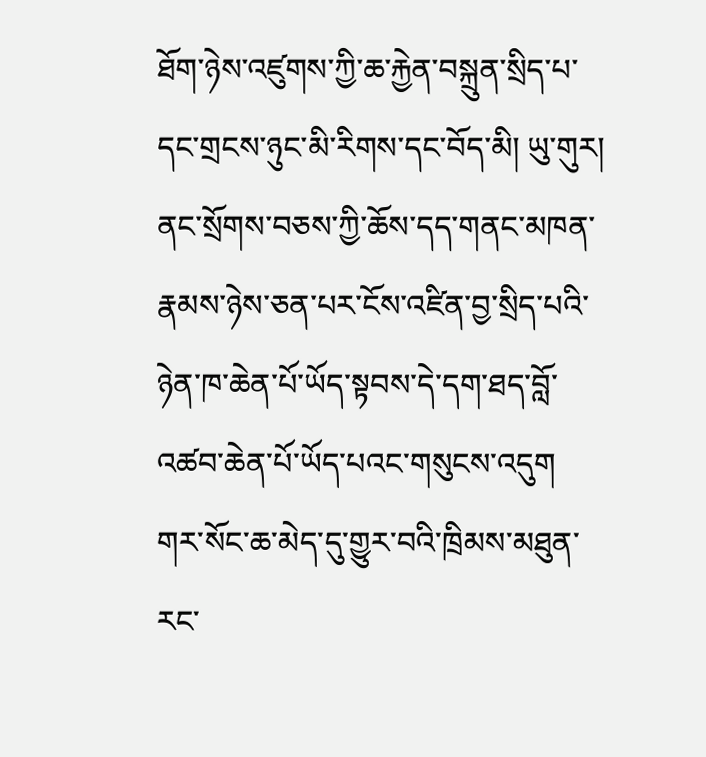ཐོག་ཉེས་འཛུགས་ཀྱི་ཆ་རྐྱེན་བསྐྲུན་སྲིད་པ་དང་གྲངས་ཉུང་མི་རིགས་དང་བོད་མི། ཡུ་གུར། ནང་སྲོགས་བཅས་ཀྱི་ཆོས་དད་གནང་མཁན་རྣམས་ཉེས་ཅན་པར་ངོས་འཛིན་བྱ་སྲིད་པའི་ཉེན་ཁ་ཆེན་པོ་ཡོད་སྟབས་དེ་དག་ཐད་བློ་འཚབ་ཆེན་པོ་ཡོད་པའང་གསུངས་འདུག
གར་སོང་ཆ་མེད་དུ་གྱུར་བའི་ཁྲིམས་མཐུན་རང་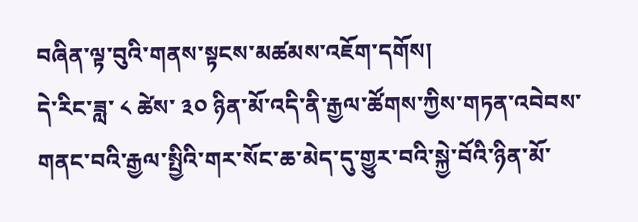བཞིན་ལྟ་བུའི་གནས་སྟངས་མཚམས་འཇོག་དགོས།
དེ་རིང་ཟླ་ ༨ ཚེས་ ༣༠ ཉིན་མོ་འདི་ནི་རྒྱལ་ཚོགས་ཀྱིས་གཏན་འབེབས་གནང་བའི་རྒྱལ་སྤྱིའི་གར་སོང་ཆ་མེད་དུ་གྱུར་བའི་སྐྱེ་བོའི་ཉིན་མོ་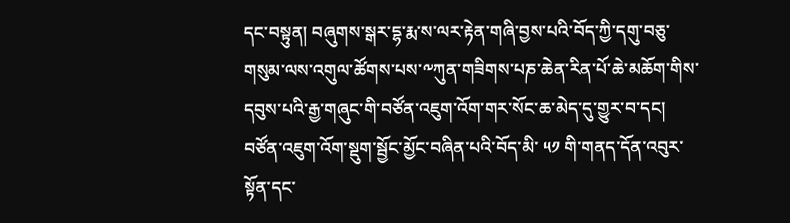དང་བསྟུན། བཞུགས་སྒར་དྷ་རྨ་ས་ལར་རྟེན་གཞི་བྱས་པའི་བོད་ཀྱི་དགུ་བཅུ་གསུམ་ལས་འགུལ་ཚོགས་པས་༸ཀུན་གཟིགས་པཎ་ཆེན་རིན་པོ་ཆེ་མཆོག་གིས་དབུས་པའི་རྒྱ་གཞུང་གི་བཙོན་འཇུག་འོག་གར་སོང་ཆ་མེད་དུ་གྱུར་བ་དང། བཙོན་འཇུག་འོག་སྡུག་སྦྱོང་མྱོང་བཞིན་པའི་བོད་མི་ ༥༡ གི་གནད་དོན་འབུར་སྟོན་དང་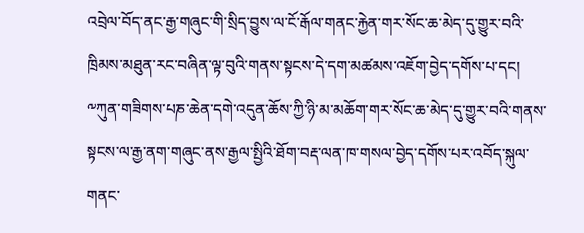འབྲེལ་བོད་ནང་རྒྱ་གཞུང་གི་སྲིད་བྱུས་ལ་ངོ་རྒོལ་གནང་རྐྱེན་གར་སོང་ཆ་མེད་དུ་གྱུར་བའི་ཁྲིམས་མཐུན་རང་བཞིན་ལྟ་བུའི་གནས་སྟངས་དེ་དག་མཚམས་འཇོག་བྱེད་དགོས་པ་དང། ༸ཀུན་གཟིགས་པཎ་ཆེན་དགེ་འདུན་ཆོས་ཀྱི་ཉི་མ་མཆོག་གར་སོང་ཆ་མེད་དུ་གྱུར་བའི་གནས་སྟངས་ལ་རྒྱ་ནག་གཞུང་ནས་རྒྱལ་སྤྱིའི་ཐོག་བརྡ་ལན་ཁ་གསལ་བྱེད་དགོས་པར་འབོད་སྐུལ་གནང་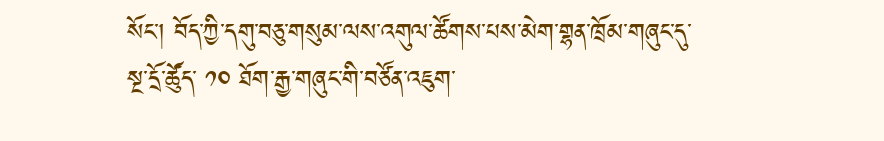སོང་། བོད་ཀྱི་དགུ་བཅུ་གསུམ་ལས་འགུལ་ཚོགས་པས་མེག་གྷན་ཁྲོམ་གཞུང་དུ་སྔ་དྲོ་ཚོུད་ ༡༠ ཐོག་རྒྱ་གཞུང་གི་བཙོན་འཇུག་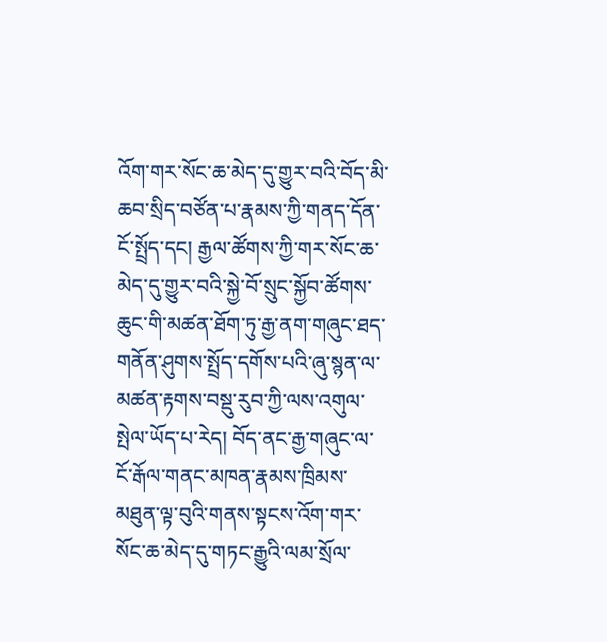འོག་གར་སོང་ཆ་མེད་དུ་གྱུར་བའི་བོད་མི་ཆབ་སྲིད་བཙོན་པ་རྣམས་ཀྱི་གནད་དོན་ངོ་སྤྲོད་དང། རྒྱལ་ཚོགས་ཀྱི་གར་སོང་ཆ་མེད་དུ་གྱུར་བའི་སྐྱེ་བོ་སྲུང་སྐྱོབ་ཚོགས་ཆུང་གི་མཚན་ཐོག་ཏུ་རྒྱ་ནག་གཞུང་ཐད་གནོན་ཤུགས་སྤྲོད་དགོས་པའི་ཞུ་སྙན་ལ་མཚན་རྟགས་བསྡུ་རུབ་ཀྱི་ལས་འགུལ་སྤེལ་ཡོད་པ་རེད། བོད་ནང་རྒྱ་གཞུང་ལ་ངོ་རྒོལ་གནང་མཁན་རྣམས་ཁྲིམས་མཐུན་ལྟ་བུའི་གནས་སྟངས་འོག་གར་སོང་ཆ་མེད་དུ་གཏང་རྒྱུའི་ལམ་སྲོལ་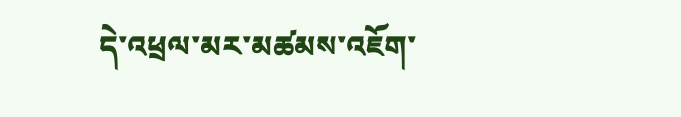དེ་འཕྲལ་མར་མཚམས་འཇོག་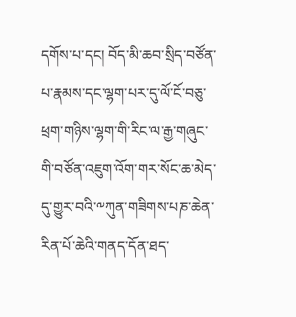དགོས་པ་དང། བོད་མི་ཆབ་སྲིད་བཙོན་པ་རྣམས་དང་ལྷག་པར་དུ་ལོ་ངོ་བཅུ་ཕྲག་གཉིས་ལྷག་གི་རིང་ལ་རྒྱ་གཞུང་གི་བཙོན་འཇུག་འོག་གར་སོང་ཆ་མེད་དུ་གྱུར་བའི་༸ཀུན་གཟིགས་པཎ་ཆེན་རིན་པོ་ཆེའི་གནད་དོན་ཐད་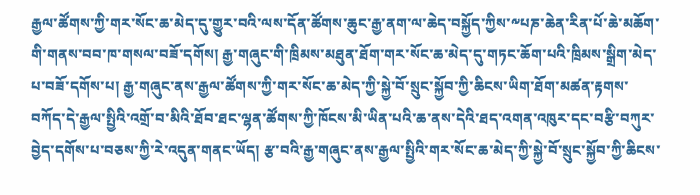རྒྱལ་ཚོགས་ཀྱི་གར་སོང་ཆ་མེད་དུ་གྱུར་བའི་ལས་དོན་ཚོགས་ཆུང་རྒྱ་ནག་ལ་ཆེད་བསྐྱོད་ཀྱིས་༸པཎ་ཆེན་རིན་པོ་ཆེ་མཆོག་གི་གནས་བབ་ཁ་གསལ་བཟོ་དགོས། རྒྱ་གཞུང་གི་ཁྲིམས་མཐུན་ཐོག་གར་སོང་ཆ་མེད་དུ་གཏང་ཆོག་པའི་ཁྲིམས་སྒྲིག་མེད་པ་བཟོ་དགོས་པ། རྒྱ་གཞུང་ནས་རྒྱལ་ཚོགས་ཀྱི་གར་སོང་ཆ་མེད་ཀྱི་སྐྱེ་བོ་སྲུང་སྐྱོབ་ཀྱི་ཆིངས་ཡིག་ཐོག་མཚན་རྟགས་བཀོད་དེ་རྒྱལ་སྤྱིའི་འགྲོ་བ་མིའི་ཐོབ་ཐང་ལྷན་ཚོགས་ཀྱི་ཁོངས་མི་ཡིན་པའི་ཆ་ནས་དེའི་ཐད་འགན་འཁུར་དང་བརྩི་བཀུར་བྱེད་དགོས་པ་བཅས་ཀྱི་རེ་འདུན་གནང་ཡོད། རྩ་བའི་རྒྱ་གཞུང་ནས་རྒྱལ་སྤྱིའི་གར་སོང་ཆ་མེད་ཀྱི་སྐྱེ་བོ་སྲུང་སྐྱོབ་ཀྱི་ཆིངས་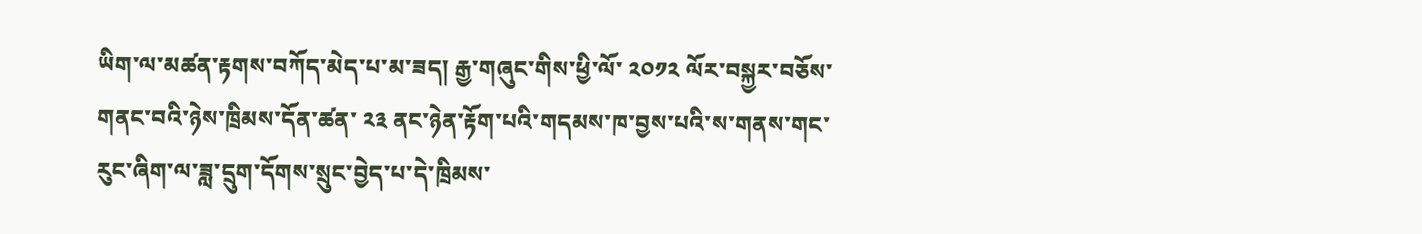ཡིག་ལ་མཚན་རྟགས་བཀོད་མེད་པ་མ་ཟད། རྒྱ་གཞུང་གིས་ཕྱི་ལོ་ ༢༠༡༢ ལོར་བསྐྱར་བཅོས་གནང་བའི་ཉེས་ཁྲིམས་དོན་ཚན་ ༢༣ ནང་ཉེན་རྟོག་པའི་གདམས་ཁ་བྱས་པའི་ས་གནས་གང་རུང་ཞིག་ལ་ཟླ་དྲུག་དོགས་སྲུང་བྱེད་པ་དེ་ཁྲིམས་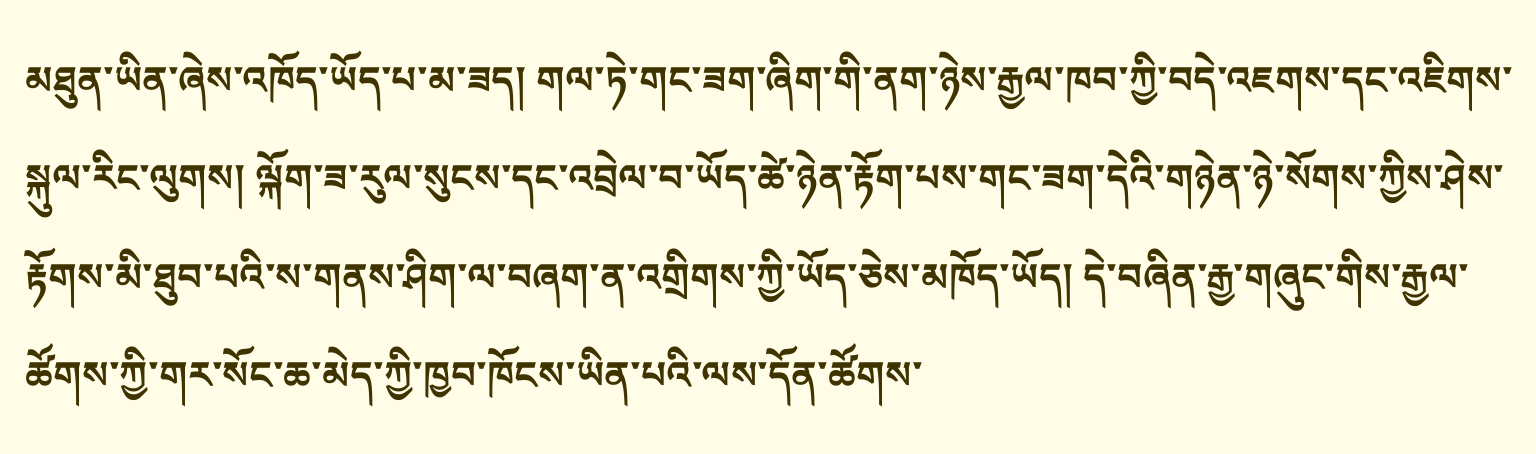མཐུན་ཡིན་ཞེས་འཁོད་ཡོད་པ་མ་ཟད། གལ་ཏེ་གང་ཟག་ཞིག་གི་ནག་ཉེས་རྒྱལ་ཁབ་ཀྱི་བདེ་འཇགས་དང་འཇིགས་སྐུལ་རིང་ལུགས། ལྐོག་ཟ་རུལ་སུངས་དང་འབྲེལ་བ་ཡོད་ཚེ་ཉེན་རྟོག་པས་གང་ཟག་དེའི་གཉེན་ཉེ་སོགས་ཀྱིས་ཤེས་རྟོགས་མི་ཐུབ་པའི་ས་གནས་ཤིག་ལ་བཞག་ན་འགྲིགས་ཀྱི་ཡོད་ཅེས་མཁོད་ཡོད། དེ་བཞིན་རྒྱ་གཞུང་གིས་རྒྱལ་ཚོགས་ཀྱི་གར་སོང་ཆ་མེད་ཀྱི་ཁྱབ་ཁོངས་ཡིན་པའི་ལས་དོན་ཚོགས་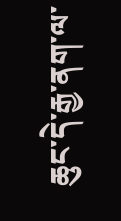ཆུང་དེ་རྒྱ་ནག་ལ་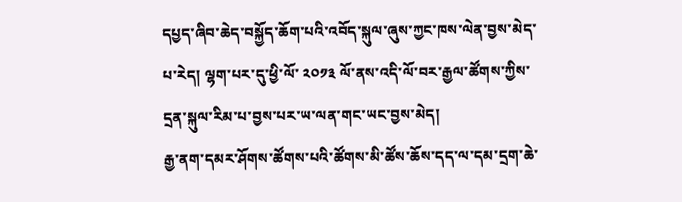དཔྱད་ཞིབ་ཆེད་བསྐྱོད་ཆོག་པའི་འབོད་སྐུལ་ཞུས་ཀྱང་ཁས་ལེན་བྱས་མེད་པ་རེད། ལྷག་པར་དུ་ཕྱི་ལོ་ ༢༠༡༣ ལོ་ནས་འདི་ལོ་བར་རྒྱལ་ཚོགས་ཀྱིས་དྲན་སྐུལ་རིམ་པ་བྱས་པར་ཡ་ལན་གང་ཡང་བྱས་མེད།
རྒྱ་ནག་དམར་ཤོགས་ཚོགས་པའི་ཚོགས་མི་ཚོས་ཆོས་དད་ལ་དམ་དྲག་ཆེ་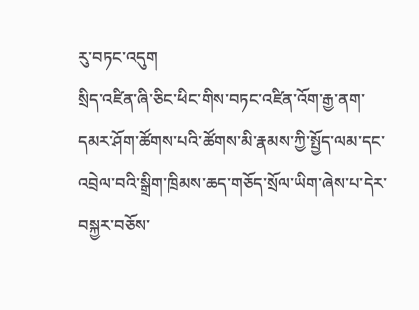རུ་བཏང་འདུག
སྲིད་འཛིན་ཞི་ཅིང་ཕིང་གིས་བཏང་འཛིན་འོག་རྒྱ་ནག་དམར་ཤོག་ཚོགས་པའི་ཚོགས་མི་རྣམས་ཀྱི་སྤྱོད་ལམ་དང་འབྲེལ་བའི་སྒྲིག་ཁྲིམས་ཆད་གཅོད་སྲོལ་ཡིག་ཞེས་པ་དེར་བསྐྱར་བཅོས་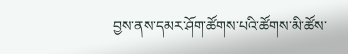བྱས་ནས་དམར་ཤོག་ཚོགས་པའི་ཚོགས་མི་ཚོས་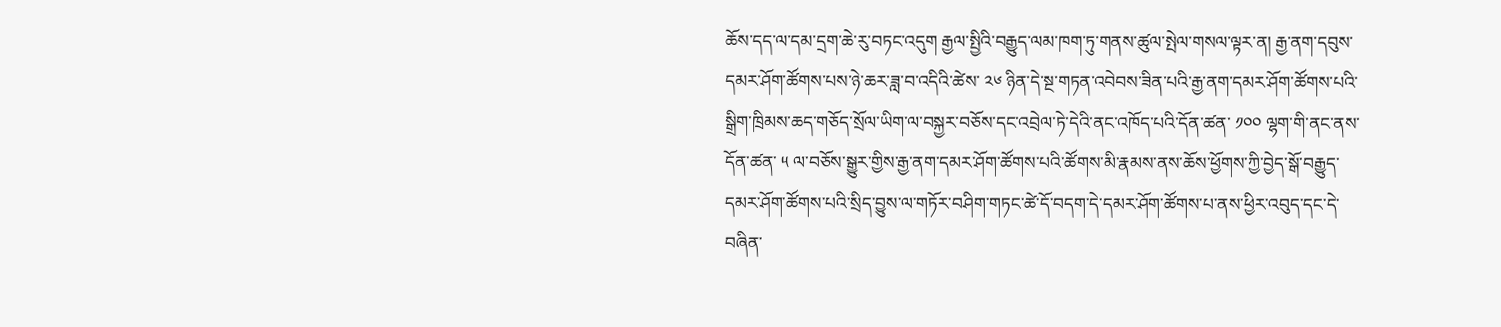ཆོས་དད་ལ་དམ་དྲག་ཆེ་རུ་བཏང་འདུག རྒྱལ་སྤྱིའི་བརྒྱུད་ལམ་ཁག་ཏུ་གནས་ཚུལ་སྤེལ་གསལ་ལྟར་ན། རྒྱ་ནག་དབུས་དམར་ཤོག་ཚོགས་པས་ཉེ་ཆར་ཟླ་བ་འདིའི་ཚེས་ ༢༦ ཉིན་དེ་སྔ་གཏན་འབེབས་ཟིན་པའི་རྒྱ་ནག་དམར་ཤོག་ཚོགས་པའི་སྒྲིག་ཁྲིམས་ཆད་གཅོད་སྲོལ་ཡིག་ལ་བསྐྱར་བཅོས་དང་འབྲེལ་ཏེ་དེའི་ནང་འཁོད་པའི་དོན་ཚན་ ༡༠༠ ལྷག་གི་ནང་ནས་དོན་ཚན་ ༥ ལ་བཅོས་སྒྱུར་གྱིས་རྒྱ་ནག་དམར་ཤོག་ཚོགས་པའི་ཚོགས་མི་རྣམས་ནས་ཆོས་ཕྱོགས་ཀྱི་བྱེད་སྒོ་བརྒྱུད་དམར་ཤོག་ཚོགས་པའི་སྲིད་བྱུས་ལ་གཏོར་བཤིག་གཏང་ཚེ་དོ་བདག་དེ་དམར་ཤོག་ཚོགས་པ་ནས་ཕྱིར་འབུད་དང་དེ་བཞིན་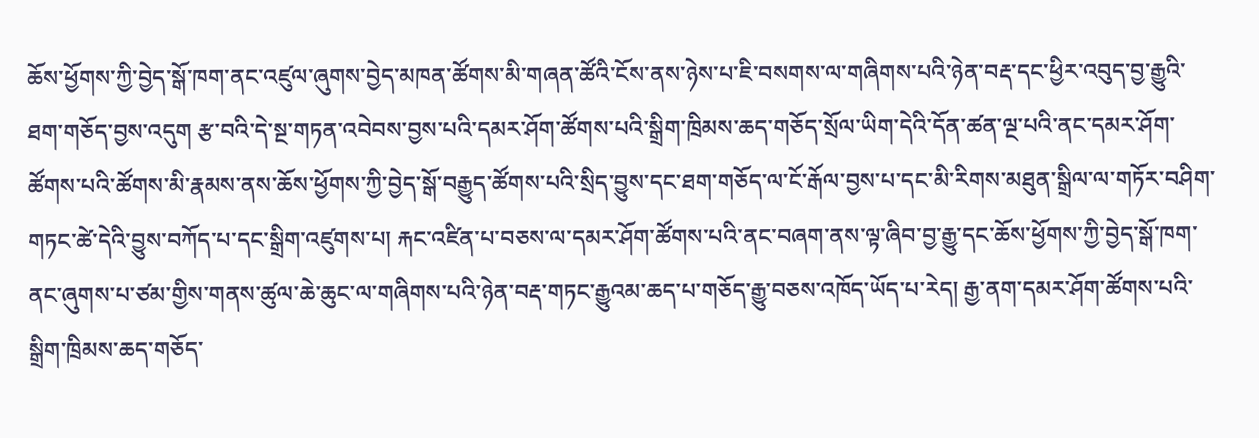ཆོས་ཕྱོགས་ཀྱི་བྱེད་སྒོ་ཁག་ནང་འཛུལ་ཞུགས་བྱེད་མཁན་ཚོགས་མི་གཞན་ཚོའི་ངོས་ནས་ཉེས་པ་ཇི་བསགས་ལ་གཞིགས་པའི་ཉེན་བརྡ་དང་ཕྱིར་འབུད་བྱ་རྒྱུའི་ཐག་གཅོད་བྱས་འདུག རྩ་བའི་དེ་སྔ་གཏན་འབེབས་བྱས་པའི་དམར་ཤོག་ཚོགས་པའི་སྒྲིག་ཁྲིམས་ཆད་གཅོད་སྲོལ་ཡིག་དེའི་དོན་ཚན་ལྔ་པའི་ནང་དམར་ཤོག་ཚོགས་པའི་ཚོགས་མི་རྣམས་ནས་ཆོས་ཕྱོགས་ཀྱི་བྱེད་སྒོ་བརྒྱུད་ཚོགས་པའི་སྲིད་བྱུས་དང་ཐག་གཅོད་ལ་ངོ་རྒོལ་བྱས་པ་དང་མི་རིགས་མཐུན་སྒྲིལ་ལ་གཏོར་བཤིག་གཏང་ཚེ་དེའི་བྱུས་བཀོད་པ་དང་སྒྲིག་འཛུགས་པ། རྐང་འཛིན་པ་བཅས་ལ་དམར་ཤོག་ཚོགས་པའི་ནང་བཞག་ནས་ལྟ་ཞིབ་བྱ་རྒྱུ་དང་ཆོས་ཕྱོགས་ཀྱི་བྱེད་སྒོ་ཁག་ནང་ཞུགས་པ་ཙམ་གྱིས་གནས་ཚུལ་ཆེ་ཆུང་ལ་གཞིགས་པའི་ཉེན་བརྡ་གཏང་རྒྱུའམ་ཆད་པ་གཅོད་རྒྱུ་བཅས་འཁོད་ཡོད་པ་རེད། རྒྱ་ནག་དམར་ཤོག་ཚོགས་པའི་སྒྲིག་ཁྲིམས་ཆད་གཅོད་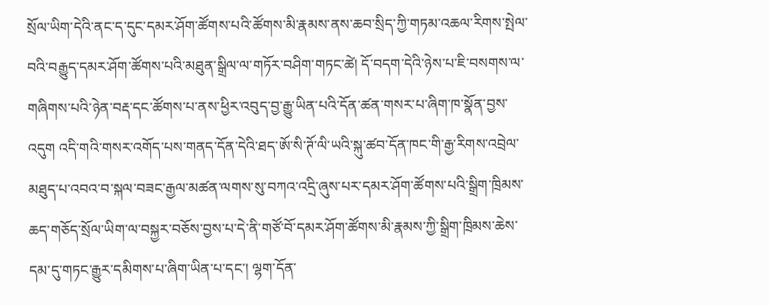སྲོལ་ཡིག་དེའི་ནང་ད་དུང་དམར་ཤོག་ཚོགས་པའི་ཚོགས་མི་རྣམས་ནས་ཆབ་སྲིད་ཀྱི་གཏམ་འཆལ་རིགས་སྤེལ་བའི་བརྒྱུད་དམར་ཤོག་ཚོགས་པའི་མཐུན་སྒྲིལ་ལ་གཏོར་བཤིག་གཏང་ཚེ། དོ་བདག་དེའི་ཉེས་པ་ཇི་བསགས་ལ་གཞིགས་པའི་ཉེན་བརྡ་དང་ཚོགས་པ་ནས་ཕྱིར་འབུད་བྱ་རྒྱུ་ཡིན་པའི་དོན་ཚན་གསར་པ་ཞིག་ཁ་སྣོན་བྱས་འདུག འདི་གའི་གསར་འགོད་པས་གནད་དོན་དེའི་ཐད་ཨོ་སི་ཊོ་ལི་ཡའི་སྐུ་ཚབ་དོན་ཁང་གི་རྒྱ་རིགས་འབྲེལ་མཐུད་པ་འབའ་བ་སྐལ་བཟང་རྒྱལ་མཚན་ལགས་སུ་བཀའ་འདྲི་ཞུས་པར་དམར་ཤོག་ཚོགས་པའི་སྒྲིག་ཁྲིམས་ཆད་གཅོད་སྲོལ་ཡིག་ལ་བསྐྱར་བཅོས་བྱས་པ་དེ་ནི་གཙོ་བོ་དམར་ཤོག་ཚོགས་མི་རྣམས་ཀྱི་སྒྲིག་ཁྲིམས་ཆེས་དམ་དུ་གཏང་རྒྱུར་དམིགས་པ་ཞིག་ཡིན་པ་དང་། ལྷག་དོན་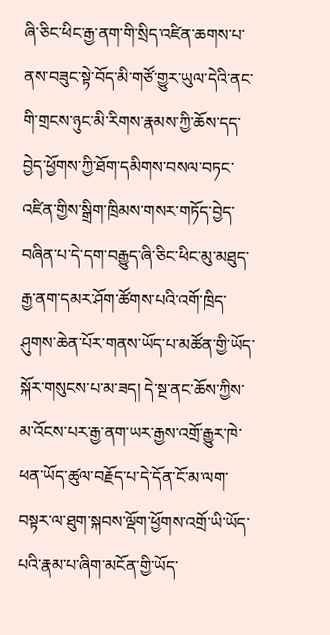ཞི་ཅིང་ཕིང་རྒྱ་ནག་གི་སྲིད་འཛིན་ཆགས་པ་ནས་བཟུང་སྟེ་བོད་མི་གཙོ་གྱུར་ཡུལ་དེའི་ནང་གི་གྲངས་ཉུང་མི་རིགས་རྣམས་ཀྱི་ཆོས་དད་བྱེད་ཕྱོགས་ཀྱི་ཐོག་དམིགས་བསལ་བཏང་འཛིན་གྱིས་སྒྲིག་ཁྲིམས་གསར་གཏོད་བྱེད་བཞིན་པ་དེ་དག་བརྒྱུད་ཞི་ཅིང་ཕིང་མུ་མཐུད་རྒྱ་ནག་དམར་ཤོག་ཚོགས་པའི་འགོ་ཁྲིད་ཤུགས་ཆེན་པོར་གནས་ཡོད་པ་མཚོན་གྱི་ཡོད་སྐོར་གསུངས་པ་མ་ཟད། དེ་སྔ་ནང་ཆོས་ཀྱིས་མ་འོངས་པར་རྒྱ་ནག་ཡར་རྒྱས་འགྲོ་རྒྱུར་ཁེ་ཕན་ཡོད་ཚུལ་བརྗོད་པ་དེ་དོན་ངོ་མ་ལག་བསྟར་ལ་ཐུག་སྐབས་ལྡོག་ཕྱོགས་འགྲོ་ཡི་ཡོད་པའི་རྣམ་པ་ཞིག་མངོན་གྱི་ཡོད་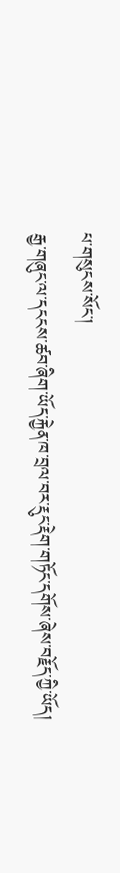པ་གསུངས་སོང་།
རྒྱ་གཞུང་ལ་དངངས་ཚབ་ཞིག་ཡོད་རྐྱེན་ཁ་བྲལ་བར་རྡུང་རྡེག་གཏོང་དགོས་ཞེས་བརྗོད་ཀྱི་ཡོད།